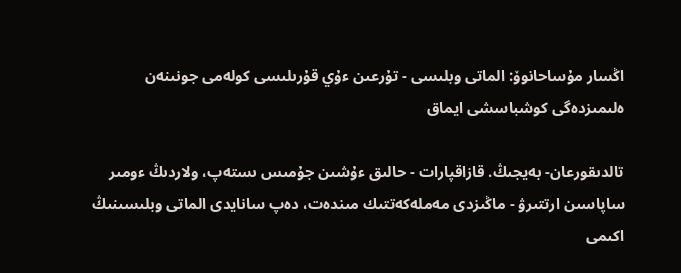اڭسار مۇساحانوۆ: الماتى وبلىسى - تۇرعىن ءۇي قۇرىلىسى كولەمى جونىنەن ەلىمىزدەگى كوشباسشى ايماق

تالدىقورعان- بەيجىڭ. قازاقپارات - حالىق ءۇشىن جۇمىس ىستەپ، ولاردىڭ ءومىر ساپاسىن ارتتىرۋ - ماڭىزدى مەملەكەتتىك مىندەت، دەپ سانايدى الماتى وبلىسىنىڭ اكىمى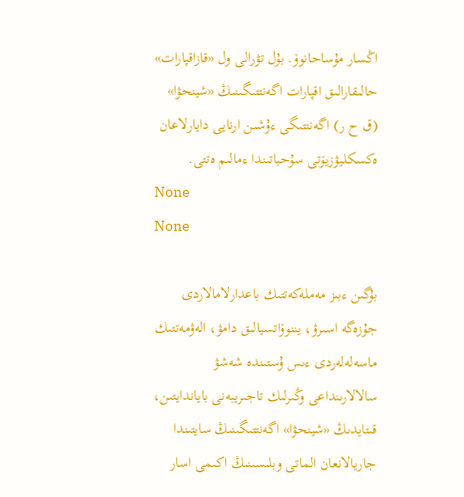اڭسار مۇساحانوۆ. بۇل تۋرالى ول «قازاقپارات» حالىقارالىق اقپارات اگەنتتىگىنىڭ «شينحۋا» (ق ح ر) اگەنتتىگى ءۇشىن ارنايى دايارلاعان ەكسكليۋزيۆتى سۇحباتىندا ءمالىم ەتتى.
None
None

بۇگىن ءبىز مەملەكەتتىك باعدارلامالاردى جۇزەگە اسىرۋ، يننوۆاتسيالىق دامۋ، الەۋمەتتىك ماسەلەلەردى ءىس ۇستىندە شەشۋ سالالارىنداعى وڭىرلىك تاجىريبەنى باياندايتىن، قىتايدىڭ «شينحۋا» اگەنتتىگىنىڭ سايتىندا جاريالانعان الماتى وبلىسىنىڭ اكىمى اسار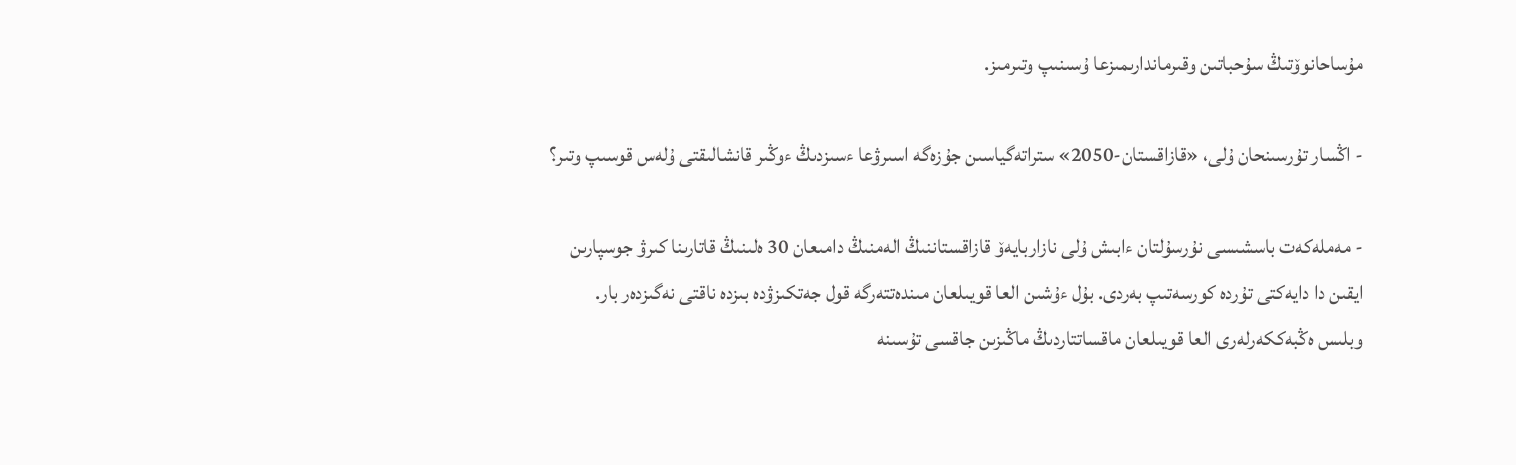مۇساحانوۆتىڭ سۇحباتىن وقىرماندارىمىزعا ۇسىنىپ وتىرمىز.

- اڭسار تۇرسىنحان ۇلى، «قازاقستان-2050» ستراتەگياسىن جۇزەگە اسىرۋعا ءسىزدىڭ ءوڭىر قانشالىقتى ۇلەس قوسىپ وتىر؟

- مەملەكەت باسشىسى نۇرسۇلتان ءابىش ۇلى نازاربايەۆ قازاقستاننىڭ الەمنىڭ دامىعان 30 ەلىنىڭ قاتارىنا كىرۋ جوسپارىن ايقىن دا دايەكتى تۇردە كورسەتىپ بەردى. بۇل ءۇشىن العا قويىلعان مىندەتتەرگە قول جەتكىزۋدە بىزدە ناقتى نەگىزدەر بار. وبلىس ەڭبەككەرلەرى العا قويىلعان ماقساتتاردىڭ ماڭىزىن جاقسى تۇسىنە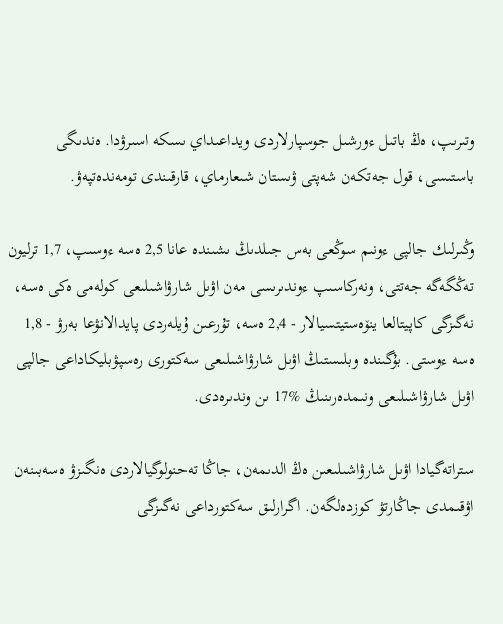وتىرىپ، ەڭ باتىل ءورشىل جوسپارلاردى ويداعىداي ىسكە اسىرۋدا. ەندىگى باستىسى، قول جەتكەن شەپتى ۋىستان شىعارماي، قارقىندى تومەندەتپەۋ.

وڭىرلىك جالپى ءونىم سوڭعى بەس جىلدىڭ ىشىندە عانا 2,5 ەسە ءوسىپ، 1,7 ترليون تەڭگەگە جەتتى، ونەركاسىپ ءوندىرىسى مەن اۋىل شارۋاشىلىعى كولەمى ەكى ەسە، نەگىزگى كاپيتالعا ينۆەستيتسيالار - 2,4 ەسە، تۇرعىن ۇيلەردى پايدالانۋعا بەرۋ - 1,8 ەسە ءوستى. بۇگىندە وبلىستىڭ اۋىل شارۋاشىلىعى سەكتورى رەسپۋبليكاداعى جالپى اۋىل شارۋاشىلىعى ونىمدەرىنىڭ %17 ىن وندىرەدى.

ستراتەگيادا اۋىل شارۋاشىلىعىن ەڭ الدىمەن، جاڭا تەحنولوگيالاردى ەنگىزۋ ەسەبىنەن اۋقىمدى جاڭارتۋ كوزدەلگەن. اگرارلىق سەكتورداعى نەگىزگى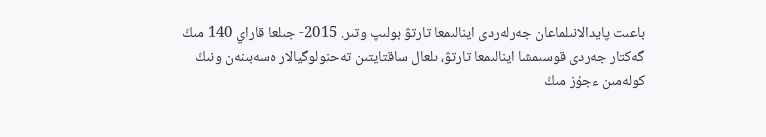باعىت پايدالانىلماعان جەرلەردى اينالىمعا تارتۋ بولىپ وتىر. 2015- جىلعا قاراي 140 مىڭ گەكتار جەردى قوسىمشا اينالىمعا تارتۋ، ىلعال ساقتايتىن تەحنولوگيالار ەسەبىنەن ونىڭ كولەمىن ءجۇز مىڭ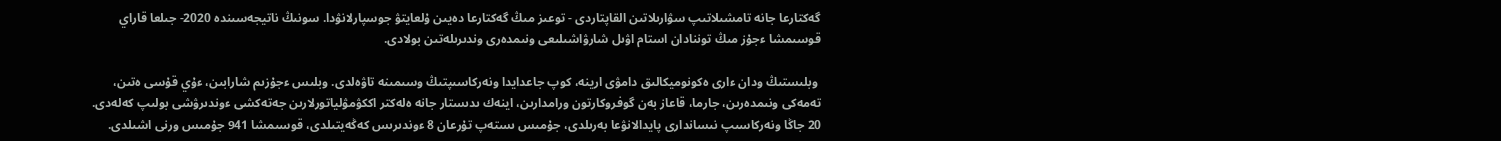گەكتارعا جانە تامشىلاتىپ سۋارىلاتىن القاپتاردى - توعىز مىڭ گەكتارعا دەيىن ۇلعايتۋ جوسپارلانۋدا. سونىڭ ناتيجەسىندە 2020- جىلعا قاراي قوسىمشا ءجۇز مىڭ توننادان استام اۋىل شارۋاشىلىعى ونىمدەرى وندىرىلەتىن بولادى.

 وبلىستىڭ ودان ءارى ەكونوميكالىق دامۋى ارينە، كوپ جاعدايدا ونەركاسىپتىڭ وسىمىنە تاۋەلدى. وبلىس ءجۇزىم شارابىن، ءۇي قۇسى ەتىن، تەمەكى ونىمدەرىن، جارما، قاعاز بەن گوفروكارتون ورامدارىن، اينەك ىدىستار جانە ەلەكتر اككۋمۋلياتورلارىن جەتەكشى ءوندىرۋشى بولىپ كەلەدى. 20 جاڭا ونەركاسىپ نىساندارى پايدالانۋعا بەرىلدى، جۇمىس ىستەپ تۇرعان 8 ءوندىرىس كەڭەيتىلدى، قوسىمشا 941 جۇمىس ورنى اشىلدى.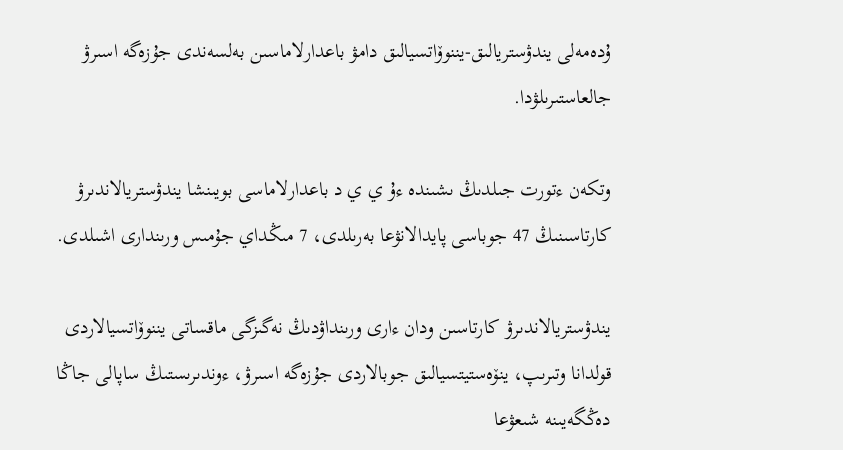ۇدەمەلى يندۋستريالىق-يننوۆاتسيالىق دامۋ باعدارلاماسىن بەلسەندى جۇزەگە اسىرۋ جالعاستىرىلۋدا.

وتكەن ءتورت جىلدىڭ ىشىندە ءۇ ي ي د باعدارلاماسى بويىنشا يندۋستريالاندىرۋ كارتاسىنىڭ 47 جوباسى پايدالانۋعا بەرىلدى، 7 مىڭداي جۇمىس ورىندارى اشىلدى.

يندۋستريالاندىرۋ كارتاسىن ودان ءارى ورىنداۋدىڭ نەگىزگى ماقساتى يننوۆاتسيالاردى قولدانا وتىرىپ، ينۆەستيتسيالىق جوبالاردى جۇزەگە اسىرۋ، ءوندىرىستىڭ ساپالى جاڭا دەڭگەيىنە شىعۋعا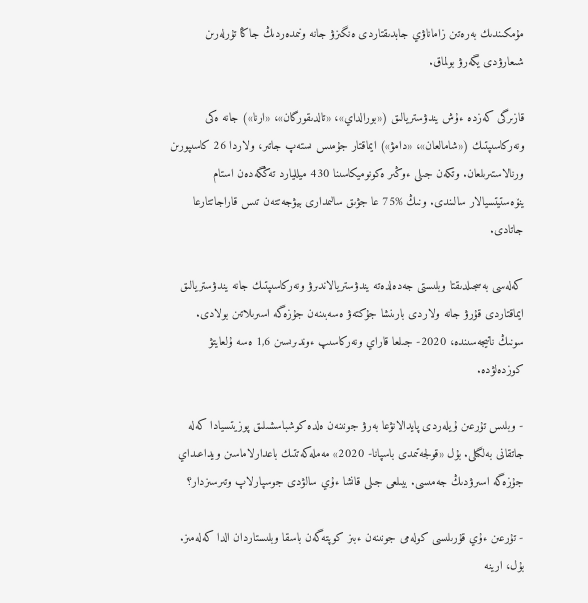مۇمكىندىك بەرەتىن زاماناۋي جابدىقتاردى ەنگىزۋ جانە ونىمدەردىڭ جاڭا تۇرلەرىن شىعارۋدى يگەرۋ بولماق.

قازىرگى كەزدە ءۇش يندۋستريالىق («بورالداي»، «تالدىقورگان»، «ارنا») جانە ەكى ونەركاسىپتىك («شامالعان»، «دامۋ») ايماقتار جۇمىس ىستەپ جاتىر، ولاردا 26 كاسىپورىن ورنالاستىرىلعان. وتكەن جىلى ءوڭىر ەكونوميكاسىنا 430 ميلليارد تەڭگەدەن استام ينۆەستيتسيالار سالىندى. ونىڭ %75 عا جۋىق سالىمدارى بيۋجەتتەن تىس قاراجاتتارعا جاتادى.

كەلەسى بەسجىلدىقتا وبلىستى جەدەلدەتە يندۋستريالاندىرۋ ونەركاسىپتىك جانە يندۋستريالىق ايماقتاردى قۇرۋ جانە ولاردى بارىنشا جۇكتەۋ ەسەبىنەن جۇزەگە اسىرىلاتىن بولادى. سونىڭ ناتيجەسىندە، 2020- جىلعا قاراي ونەركاسىپ ءوندىرىسىن 1,6 ەسە ۇلعايتۋ كوزدەلۋدە.

- وبلىس تۇرعىن ۇيلەردى پايدالانۋعا بەرۋ جونىنەن ەلدە كوشباسشىلىق پوزيتسيادا كەلە جاتقانى بەلگىلى. بۇل «قولجەتىمدى باسپانا- 2020» مەملەكەتتىك باعدارلاماسىن ويداعىداي جۇزەگە اسىرۋدىڭ جەمىسى. بيىلعى جىلى قانشا ءۇي سالۋدى جوسپارلاپ وتىرسىزدار؟

- تۇرعىن ءۇي قۇرىلىسى كولەمى جونىنەن ءبىز كوپتەگەن باسقا وبلىستاردان الدا كەلەمىز. بۇل، ارينە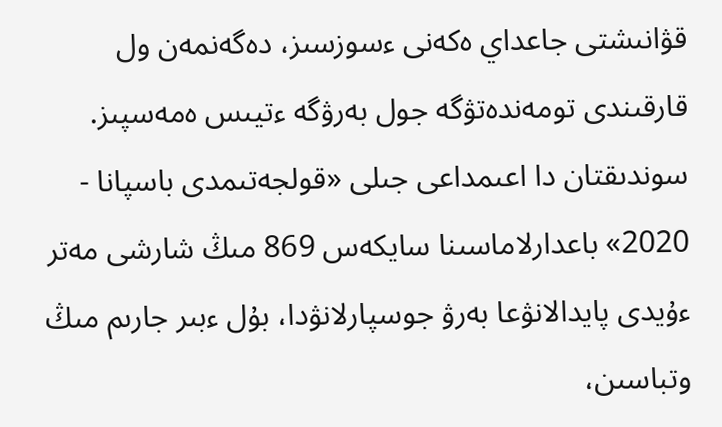قۋانىشتى جاعداي ەكەنى ءسوزسىز، دەگەنمەن ول قارقىندى تومەندەتۋگە جول بەرۋگە ءتيىس ەمەسپىز. سوندىقتان دا اعىمداعى جىلى «قولجەتىمدى باسپانا - 2020» باعدارلاماسىنا سايكەس 869 مىڭ شارشى مەتر ءۇيدى پايدالانۋعا بەرۋ جوسپارلانۋدا، بۇل ءبىر جارىم مىڭ وتباسىن،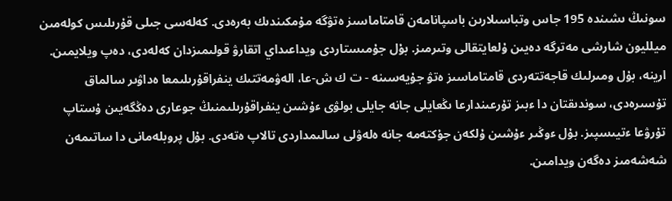سونىڭ ىشىندە 195 جاس وتباسىلارىن باسپانامەن قامتاماسىز ەتۋگە مۇمكىندىك بەرەدى. كەلەسى جىلى قۇرىلىس كولەمىن ميلليون شارشى مەترگە دەيىن ۇلعايتقالى وتىرمىز. بۇل جۇمىستاردى ويداعىداي اتقارۋ قولىمىزدان كەلەدى، دەپ ويلايمىن. ارينە، بۇل ومىرلىك قاجەتتەردى قامتاماسىز ەتۋ جۇيەسىنە - ت ك ش-عا، الەۋمەتتىك ينفراقۇرىلىمعا ەداۋىر سالماق تۇسىرەدى، سوندىقتان دا ءبىز تۇرعىندارعا ىڭعايلى جانە جايلى بولۋى ءۇشىن ينفراقۇرىلىمنىڭ جوعارى دەڭگەيىن ۇستاپ تۇرۋعا ءتيىسپىز. بۇل ءوڭىر ءۇشىن ۇلكەن جۇكتەمە جانە ەلەۋلى سالىمداردى تالاپ ەتەدى. بۇل پروبلەمانى دا ساتىمەن شەشەمىز دەگەن ويدامىن.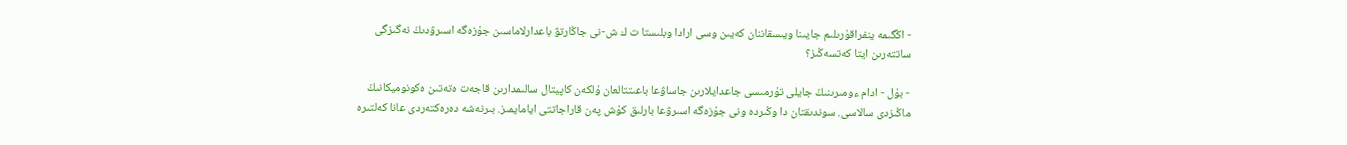- اڭگىمە ينفراقۇرىلىم جايىنا ويىسقاننان كەيىن وسى ارادا وبلىستا ت ك ش-نى جاڭارتۋ باعدارلاماسىن جۇزەگە اسىرۋدىڭ نەگىزگى ساتتەرىن ايتا كەتسەڭىز؟

- بۇل - ادام ءومىرىنىڭ جايلى تۇرمىسى جاعدايلارىن جاساۋعا باعىتتالعان ۇلكەن كاپيتال سالىمدارىن قاجەت ەتەتىن ەكونوميكانىڭ ماڭىزدى سالاسى. سوندىقتان دا وڭىردە ونى جۇزەگە اسىرۋعا بارلىق كۇش پەن قاراجاتتى ايامايمىز. بىرنەشە دەرەكتەردى عانا كەلتىرە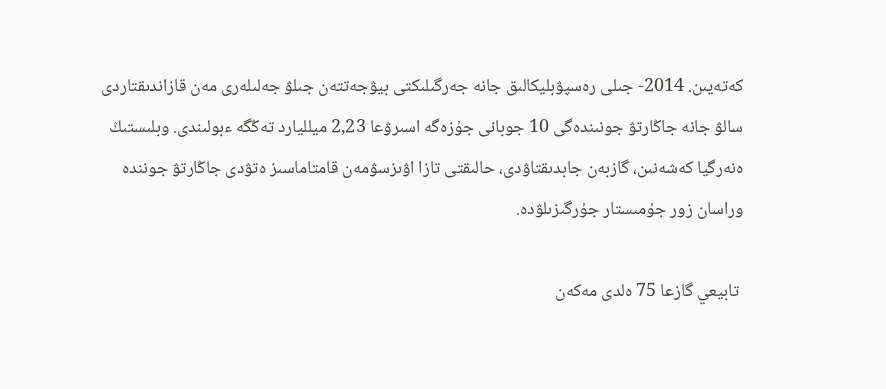كەتەيىن. 2014- جىلى رەسپۋبليكالىق جانە جەرگىلىكتى بيۋجەتتەن جىلۋ جەلىلەرى مەن قازاندىقتاردى سالۋ جانە جاڭارتۋ جونىندەگى 10 جوبانى جۇزەگە اسىرۋعا 2,23 ميلليارد تەڭگە ءبولىندى. وبلىستىڭ ەنەرگيا كەشەنىن، گازبەن جابدىقتاۋدى، حالىقتى تازا اۋىزسۋمەن قامتاماسىز ەتۋدى جاڭارتۋ جونندە وراسان زور جۇمىستار جۇرگىزىلۋدە.

 تابيعي گازعا 75 ەلدى مەكەن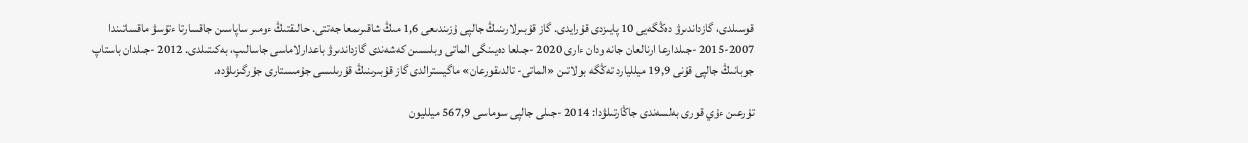قوسىلدى، گازداندىرۋ دەڭگەيى 10 پايىزدى قۇرايدى. گاز قۇبىرلارىنىڭ جالپى ۇزىندىعى 1,6 مىڭ شاقىرىمعا جەتتى. حالىقتىڭ ءومىر ساپاسىن جاقسارتا ءتۇسۋ ماقساتىندا 2007-2015 -جىلدارعا ارنالعان جانە ودان ءارى 2020 -جىلعا دەيىنگى الماتى وبلىسىن كەشەندى گازداندىرۋ باعدارلاماسى جاسالىپ، بەكىتىلدى. 2012 -جىلدان باستاپ جوبانىڭ جالپى قۇنى 19,9 ميلليارد تەڭگە بولاتىن «الماتى- تالدىقورعان» ماگيسترالدى گاز قۇبىرىنىڭ قۇرىلىسى جۇمىستارى جۇرگىزىلۋدە.

تۇرعىن ءۇي قورى بەلسەندى جاڭارتىلۋدا: 2014 -جىلى جالپى سوماسى 567,9 ميلليون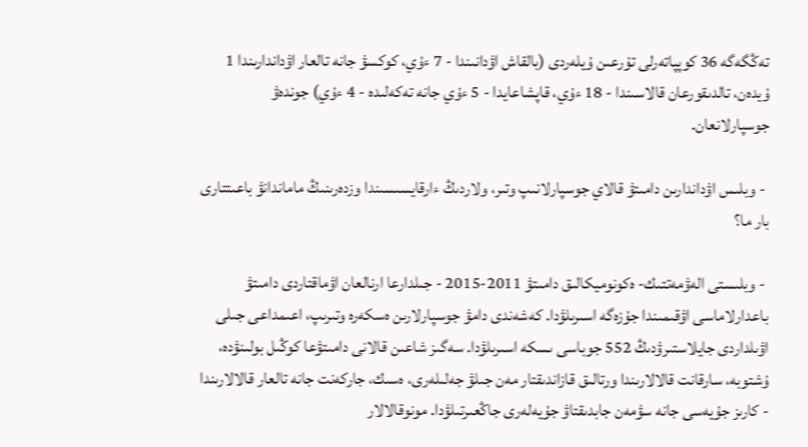تەڭگەگە 36 كوپپاتەرلى تۇرعىن ۇيلەردى (بالقاش اۋدانىندا - 7 ءۇي، كوكسۋ جانە تالعار اۋداندارىندا 1 ۇيدەن، تالدىقورعان قالاسىندا - 18 ءۇي، قاپشاعايدا - 5 ءۇي جانە تەكەلىدە - 4 ءۇي) جوندەۋ جوسپارلانعان.

 - وبلىس اۋداندارىن دامىتۋ قالاي جوسپارلانىپ وتىر، ولاردىڭ ءارقايسىسىندا وزدەرىنىڭ ماماندانۋ باعىتتارى بار ما؟

 - وبلىستى الەۋمەتتىك- ەكونوميكالىق دامىتۋ 2011-2015 - جىلدارعا ارنالعان اۋماقتاردى دامىتۋ باعدارلاماسى اۋقىمىندا جۇزەگە اسىرىلۋدا. كەشەندى دامۋ جوسپارلارىن ەسكەرە وتىرىپ، اعىمداعى جىلى اۋىلداردى جايلاستىرۋدىڭ 552 جوباسى ىسكە اسىرىلۋدا. سەگىز شاعىن قالانى دامىتۋعا كوڭىل بولىنۋدە، ۇشتوبە، سارقانت قالالارىندا ورتالىق قازاندىقتار مەن جىلۋ جەلىلەرى، ەسىك، جاركەنت جانە تالعار قالالارىندا - كارىز جۇيەسى جانە سۋمەن جابدىقتاۋ جۇيەلەرى جاڭعىرتىلۋدا. مونوقالالار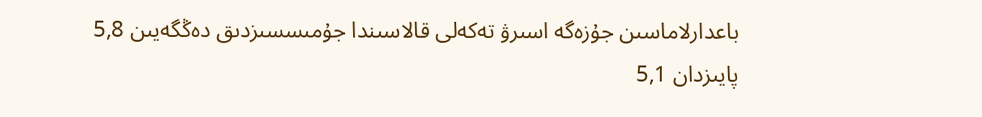باعدارلاماسىن جۇزەگە اسىرۋ تەكەلى قالاسىندا جۇمىسسىزدىق دەڭگەيىن 5,8 پايىزدان 5,1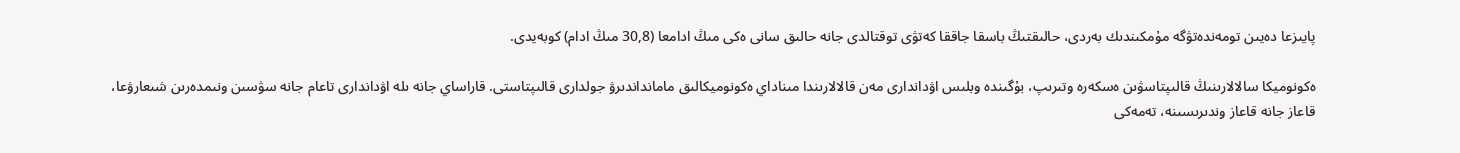پايىزعا دەيىن تومەندەتۋگە مۇمكىندىك بەردى، حالىقتىڭ باسقا جاققا كەتۋى توقتالدى جانە حالىق سانى ەكى مىڭ ادامعا (30,8 مىڭ ادام) كوبەيدى.

ەكونوميكا سالالارىنىڭ قالىپتاسۋىن ەسكەرە وتىرىپ، بۇگىندە وبلىس اۋداندارى مەن قالالارىندا مىناداي ەكونوميكالىق مامانداندىرۋ جولدارى قالىپتاستى. قاراساي جانە ىلە اۋداندارى تاعام جانە سۋسىن ونىمدەرىن شىعارۋعا، قاعاز جانە قاعاز وندىرىسىنە، تەمەكى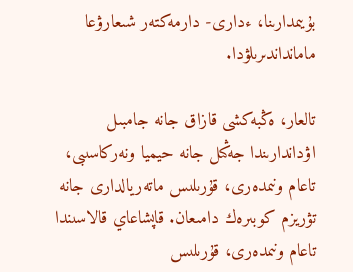بۇيىمدارىنا، ءدارى- دارمەكتەر شىعارۋعا مامانداندىرىلۋدا.

تالعار، ەڭبەكشى قازاق جانە جامبىل اۋداندارىندا جەڭىل جانە حيميا ونەركاسىبى، تاعام ونىمدەرى، قۇرىلىس ماتەريالدارى جانە تۋريزم كوبىرەك دامىعان. قاپشاعاي قالاسىندا تاعام ونىمدەرى، قۇرىلىس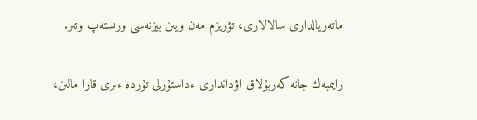ماتەريالدارى سالالارى، تۋريزم مەن ويىن بيزنەسى ورىستەپ وتىر.

رايىمبەك جانە كەربۇلاق اۋداندارى ءداستۇرلى تۇردە ءىرى قارا مالىن،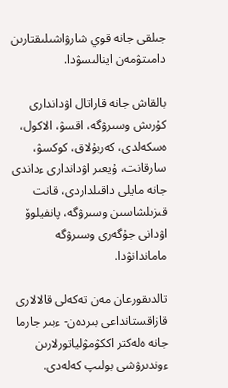جىلقى جانە قوي شارۋاشىلىقتارىن دامىتۋمەن اينالىسۋدا.

بالقاش جانە قاراتال اۋداندارى كۇرىش وسىرۋگە، اقسۋ، الاكول، ەسكەلدى، كەربۇلاق، كوكسۋ، سارقانت، ۇيعىر اۋداندارى ءداندى جانە مايلى داقىلداردى، قانت قىزىلشاسىن وسىرۋگە، پانفيلوۆ اۋدانى جۇگەرى وسىرۋگە ماماندانۋدا.

تالدىقورعان مەن تەكەلى قالالارى قازاقستانداعى بىردەن- ءبىر جارما جانە ەلەكتر اككۋمۋلياتورلارىن ءوندىرۋشى بولىپ كەلەدى.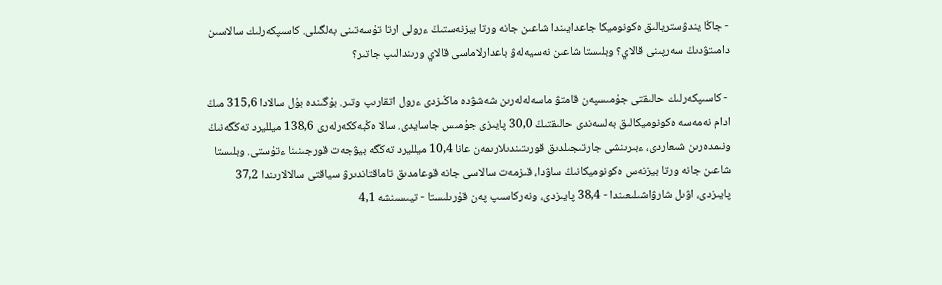- جاڭا يندۋستريالىق ەكونوميكا جاعدايىندا شاعىن جانە ورتا بيزنەستىڭ ءرولى ارتا تۇسەتىنى بەلگىلى. كاسىپكەرلىك سالاسىن دامىتۋدىڭ سەرپىنى قالاي؟ وبلىستا شاعىن نەسيەلەۋ باعدارلاماسى قالاي ورىندالىپ جاتىر؟

 - كاسىپكەرلىك حالىقتى جۇمىسپەن قامتۋ ماسەلەلەرىن شەشۋدە ماڭىزدى ءرول اتقارىپ وتىر. بۇگىندە بۇل سالادا 315,6 مىڭ ادام نەمەسە ەكونوميكالىق بەلسەندى حالىقتىڭ 30,0 پايىزى جۇمىس جاسايدى. سالا ەڭبەككەرلەرى 138,6 ميلليرد تەڭگەنىڭ ونىمدەرىن شىعاردى، ءبىرىنشى جارتىجىلدىق قورىتىندىلارىمەن عانا 10,4 ميلليرد تەڭگە بيۋجەت قورجىنىنا ءتۇستى. وبلىستا شاعىن جانە ورتا بيزنەس ەكونوميكانىڭ ساۋدا، قىزمەت سالاسى جانە قوعامدىق تاماقتاندىرۋ سياقتى سالالارىندا 37,2 پايىزدى، اۋىل شارۋاشىلىعىندا - 38,4 پايىزدى، ونەركاسىپ پەن قۇرىلىستا - تيىسىنشە 4,1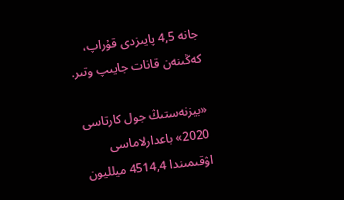جانە 4,5 پايىزدى قۇراپ، كەڭىنەن قانات جايىپ وتىر.

«بيزنەستىڭ جول كارتاسى 2020» باعدارلاماسى اۋقىمىندا 4514,4 ميلليون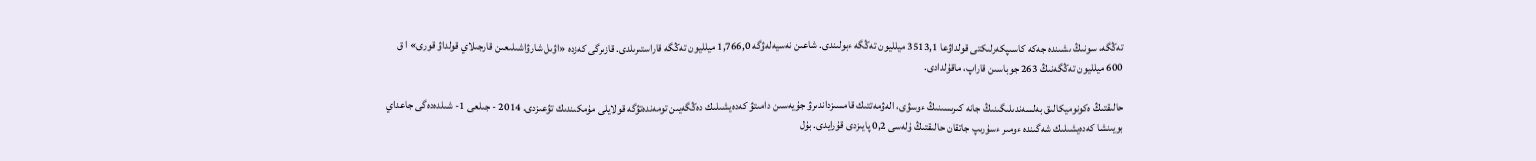تەڭگە، سونىڭ ىشىندە جەكە كاسىپكەرلىكتى قولداۋعا 3513,1 ميلليون تەڭگە ءبولىندى. شاعىن نەسيەلەۋگە 1,766,0 ميلليون تەڭگە قاراستىرىلدى. قازىرگى كەزدە «اۋىل شارۋاشىلىعىن قارجىلاي قولداۋ قورى» ا ق 600 ميلليون تەڭگەنىڭ 263 جوباسىن قاراپ، ماقۇلدادى.

حالىقتىڭ ەكونوميكالىق بەلسەندىلىگىنىڭ جانە كىرىسىنىڭ ءوسۋى، الەۋمەتتىك قامسىزداندىرۋ جۇيەسىن دامىتۋ كەدەيشىلىك دەڭگەيىن تومەندەتۋگە قولايلى مۇمكىندىك تۋعىزدى. 2014 - جىلعى 1- شىلدەدەگى جاعداي بويىنشا كەدەيشىلىك شەگىندە ءومىر ءسۇرىپ جاتقان حالىقتىڭ ۇلەسى 0,2 پايىزدى قۇرايدى. بۇل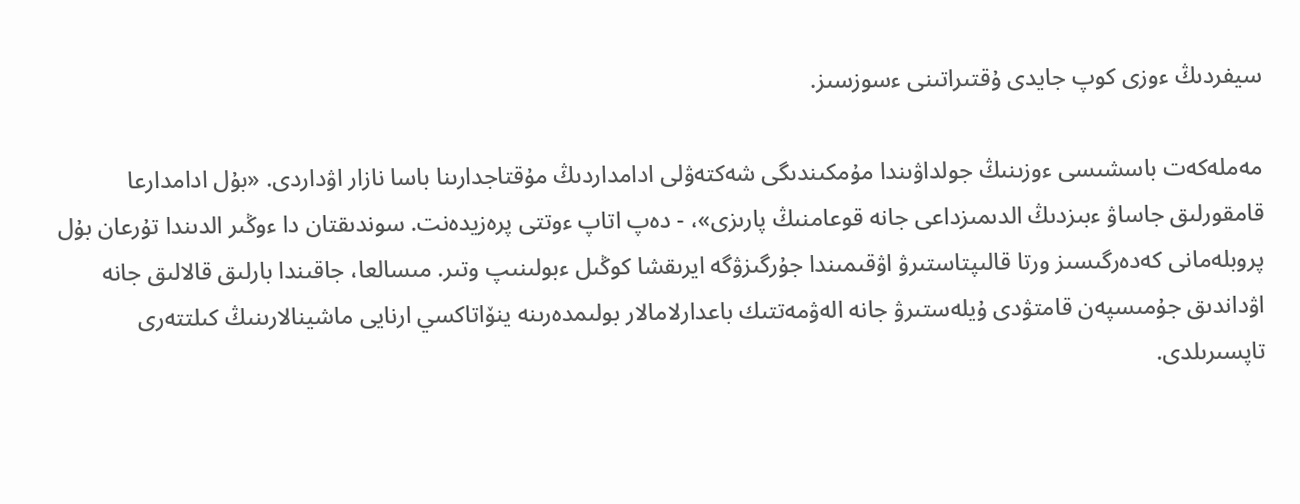سيفردىڭ ءوزى كوپ جايدى ۇقتىراتىنى ءسوزسىز.

مەملەكەت باسشىسى ءوزىنىڭ جولداۋىندا مۇمكىندىگى شەكتەۋلى ادامداردىڭ مۇقتاجدارىنا باسا نازار اۋداردى. «بۇل ادامدارعا قامقورلىق جاساۋ ءبىزدىڭ الدىمىزداعى جانە قوعامنىڭ پارىزى»، - دەپ اتاپ ءوتتى پرەزيدەنت. سوندىقتان دا ءوڭىر الدىندا تۇرعان بۇل پروبلەمانى كەدەرگىسىز ورتا قالىپتاستىرۋ اۋقىمىندا جۇرگىزۋگە ايرىقشا كوڭىل ءبولىنىپ وتىر. مىسالعا، جاقىندا بارلىق قالالىق جانە اۋداندىق جۇمىسپەن قامتۋدى ۇيلەستىرۋ جانە الەۋمەتتىك باعدارلامالار بولىمدەرىنە ينۆاتاكسي ارنايى ماشينالارىنىڭ كىلتتەرى تاپسىرىلدى.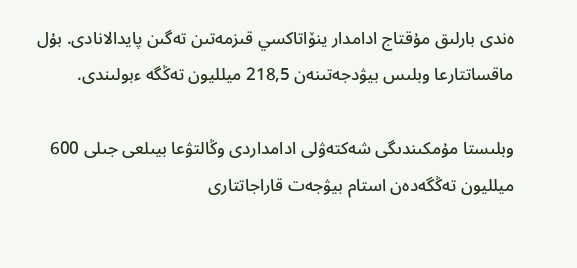ەندى بارلىق مۇقتاج ادامدار ينۆاتاكسي قىزمەتىن تەگىن پايدالانادى. بۇل ماقساتتارعا وبلىس بيۋدجەتىنەن 218,5 ميلليون تەڭگە ءبولىندى.

وبلىستا مۇمكىندىگى شەكتەۋلى ادامداردى وڭالتۋعا بيىلعى جىلى 600 ميلليون تەڭگەدەن استام بيۋجەت قاراجاتتارى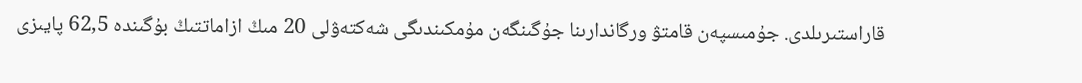قاراستىرىلدى. جۇمىسپەن قامتۋ ورگاندارىنا جۇگىنگەن مۇمكىندىگى شەكتەۋلى 20 مىڭ ازاماتتىڭ بۇگىندە 62,5 پايىزى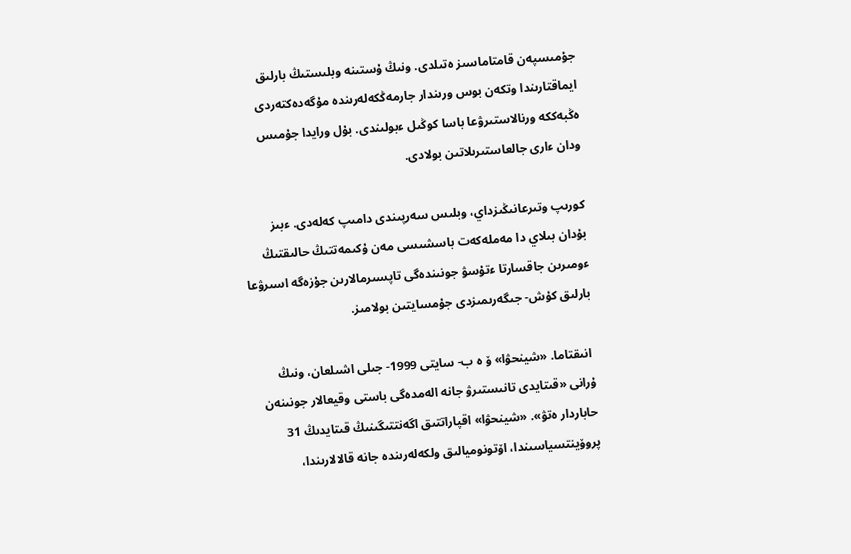جۇمىسپەن قامتاماسىز ەتىلدى. ونىڭ ۇستىنە وبلىستىڭ بارلىق ايماقتارىندا وتكەن بوس ورىندار جارمەڭكەلەرىندە مۇگەدەكتەردى ەڭبەككە ورنالاستىرۋعا باسا كوڭىل ءبولىندى. بۇل ورايدا جۇمىس ودان ءارى جالعاستىرىلاتىن بولادى.

كورىپ وتىرعانىڭىزداي، وبلىس سەرپىندى دامىپ كەلەدى. ءبىز بۇدان بىلاي دا مەملەكەت باسشىسى مەن ۇكىمەتتىڭ حالىقتىڭ ءومىرىن جاقسارتا ءتۇسۋ جونىندەگى تاپسىرمالارىن جۇزەگە اسىرۋعا بارلىق كۇش- جىگەرىمىزدى جۇمسايتىن بولامىز.

 انىقتاما. «شينحۋا» ۆ ە ب- سايتى 1999- جىلى اشىلعان، ونىڭ ۇرانى «قىتايدى تانىستىرۋ جانە الەمدەگى باستى وقيعالار جونىنەن حاباردار ەتۋ». «شينحۋا» اقپاراتتىق اگەنتتىگىنىڭ قىتايدىڭ 31 پروۆينتسياسىندا، اۆتونوميالىق ولكەلەرىندە جانە قالالارىندا،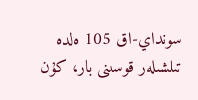سونداي-اق 105 ەلدە تىلشىلەر قوسىنى بار، كۇن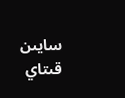سايىن قىتاي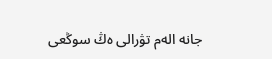جانە الەم تۋرالى ەڭ سوڭعى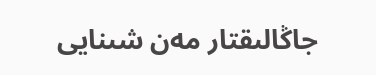جاڭالىقتار مەن شىنايى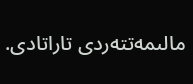مالىمەتتەردى تاراتادى.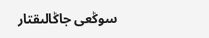سوڭعى جاڭالىقتار